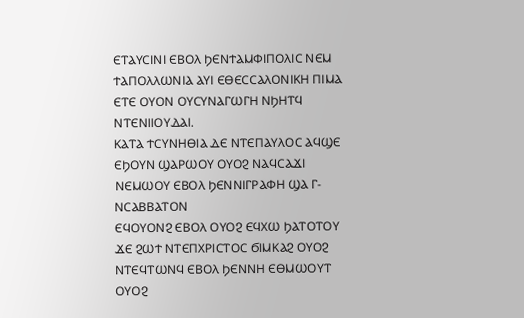ⲈⲦⲀⲨⲤⲒⲚⲒ ⲈⲂⲞⲖ ϦⲈⲚϮⲀⲘⲪⲒⲠⲞⲖⲒⲤ ⲚⲈⲘ ϮⲀⲠⲞⲖⲖⲰⲚⲒⲀ ⲀⲨⲒ ⲈⲐⲈⲤⲤⲀⲖⲞⲚⲒⲔⲎ ⲠⲒⲘⲀ ⲈⲦⲈ ⲞⲨⲞⲚ ⲞⲨⲤⲨⲚⲀⲄⲰⲄⲎ ⲚϦⲎⲦϤ ⲚⲦⲈⲚⲒⲒⲞⲨⲆⲀⲒ.
ⲔⲀⲦⲀ ϮⲤⲨⲚⲎⲐⲒⲀ ⲆⲈ ⲚⲦⲈⲠⲀⲨⲖⲞⲤ ⲀϤϢⲈ ⲈϦⲞⲨⲚ ϢⲀⲢⲰⲞⲨ ⲞⲨⲞϨ ⲚⲀϤⲤⲀϪⲒ ⲚⲈⲘⲰⲞⲨ ⲈⲂⲞⲖ ϦⲈⲚⲚⲒⲄⲢⲀⲪⲎ ϢⲀ Ⲅ- ⲚⲤⲀⲂⲂⲀⲦⲞⲚ
ⲈϤⲞⲨⲞⲚϨ ⲈⲂⲞⲖ ⲞⲨⲞϨ ⲈϤⲬⲰ ϦⲀⲦⲞⲦⲞⲨ ϪⲈ ϨⲰϮ ⲚⲦⲈⲠⲬⲢⲒⲤⲦⲞⲤ ϬⲒⲘⲔⲀϨ ⲞⲨⲞϨ ⲚⲦⲈϤⲦⲰⲚϤ ⲈⲂⲞⲖ ϦⲈⲚⲚⲎ ⲈⲐⲘⲰⲞⲨⲦ ⲞⲨⲞϨ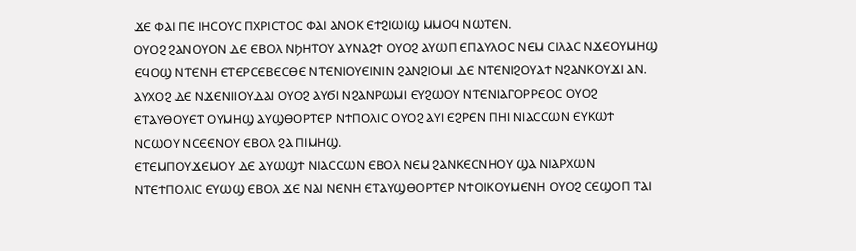ϪⲈ ⲪⲀⲒ ⲠⲈ ⲒⲎⲤⲞⲨⲤ ⲠⲬⲢⲒⲤⲦⲞⲤ ⲪⲀⲒ ⲀⲚⲞⲔ ⲈϮϨⲒⲰⲒϢ ⲘⲘⲞϤ ⲚⲰⲦⲈⲚ.
ⲞⲨⲞϨ ϨⲀⲚⲞⲨⲞⲚ ⲆⲈ ⲈⲂⲞⲖ ⲚϦⲎⲦⲞⲨ ⲀⲨⲚⲀϨϮ ⲞⲨⲞϨ ⲀⲨⲰⲠ ⲈⲠⲀⲨⲖⲞⲤ ⲚⲈⲘ ⲤⲒⲖⲀⲤ ⲚϪⲈⲞⲨⲘⲎϢ ⲈϤⲞϢ ⲚⲦⲈⲚⲎ ⲈⲦⲈⲢⲤⲈⲂⲈⲤⲐⲈ ⲚⲦⲈⲚⲒⲞⲨⲈⲒⲚⲒⲚ ϨⲀⲚϨⲒⲞⲘⲒ ⲆⲈ ⲚⲦⲈⲚⲒϨⲞⲨⲀϮ ⲚϨⲀⲚⲔⲞⲨϪⲒ ⲀⲚ.
ⲀⲨⲬⲞϨ ⲆⲈ ⲚϪⲈⲚⲒⲒⲞⲨⲆⲀⲒ ⲞⲨⲞϨ ⲀⲨϬⲒ ⲚϨⲀⲚⲢⲰⲘⲒ ⲈⲨϨⲰⲞⲨ ⲚⲦⲈⲚⲒⲀⲄⲞⲢⲢⲈⲞⲤ ⲞⲨⲞϨ ⲈⲦⲀⲨⲐⲞⲨⲈⲦ ⲞⲨⲘⲎϢ ⲀⲨϢⲐⲞⲢⲦⲈⲢ ⲚϮⲠⲞⲖⲒⲤ ⲞⲨⲞϨ ⲀⲨⲒ ⲈϨⲢⲈⲚ ⲠⲎⲒ ⲚⲒⲀⲤⲤⲰⲚ ⲈⲨⲔⲰϮ ⲚⲤⲰⲞⲨ ⲚⲤⲈⲈⲚⲞⲨ ⲈⲂⲞⲖ ϨⲀ ⲠⲒⲘⲎϢ.
ⲈⲦⲈⲘⲠⲞⲨϪⲈⲘⲞⲨ ⲆⲈ ⲀⲨⲰϢϮ ⲚⲒⲀⲤⲤⲰⲚ ⲈⲂⲞⲖ ⲚⲈⲘ ϨⲀⲚⲔⲈⲤⲚⲎⲞⲨ ϢⲀ ⲚⲒⲀⲢⲬⲰⲚ ⲚⲦⲈϮⲠⲞⲖⲒⲤ ⲈⲨⲰϢ ⲈⲂⲞⲖ ϪⲈ ⲚⲀⲒ ⲚⲈⲚⲎ ⲈⲦⲀⲨϢⲐⲞⲢⲦⲈⲢ ⲚϮⲞⲒⲔⲞⲨⲘⲈⲚⲎ ⲞⲨⲞϨ ⲤⲈϢⲞⲠ ⲦⲀⲒ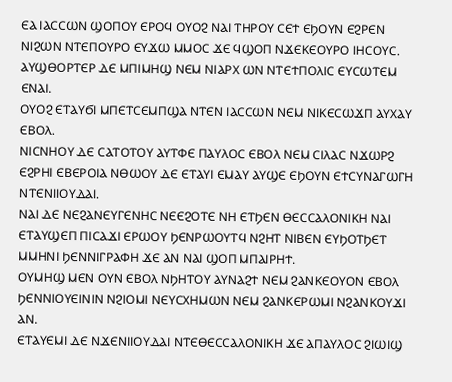ⲈⲀ ⲒⲀⲤⲤⲰⲚ ϢⲞⲠⲞⲨ ⲈⲢⲞϤ ⲞⲨⲞϨ ⲚⲀⲒ ⲦⲎⲢⲞⲨ ⲤⲈϮ ⲈϦⲞⲨⲚ ⲈϨⲢⲈⲚ ⲚⲒϨⲰⲚ ⲚⲦⲈⲠⲞⲨⲢⲞ ⲈⲨϪⲰ ⲘⲘⲞⲤ ϪⲈ ϤϢⲞⲠ ⲚϪⲈⲔⲈⲞⲨⲢⲞ ⲒⲎⲤⲞⲨⲤ.
ⲀⲨϢⲐⲞⲢⲦⲈⲢ ⲆⲈ ⲘⲠⲒⲘⲎϢ ⲚⲈⲘ ⲚⲒⲀⲢⲬ ⲰⲚ ⲚⲦⲈϮⲠⲞⲖⲒⲤ ⲈⲨⲤⲰⲦⲈⲘ ⲈⲚⲀⲒ.
ⲞⲨⲞϨ ⲈⲦⲀⲨϬⲒ ⲘⲠⲈⲦⲤⲈⲘⲠϢⲀ ⲚⲦⲈⲚ ⲒⲀⲤⲤⲰⲚ ⲚⲈⲘ ⲚⲒⲔⲈⲤⲰϪⲠ ⲀⲨⲬⲀⲨ ⲈⲂⲞⲖ.
ⲚⲒⲤⲚⲎⲞⲨ ⲆⲈ ⲤⲀⲦⲞⲦⲞⲨ ⲀⲨⲦⲪⲈ ⲠⲀⲨⲖⲞⲤ ⲈⲂⲞⲖ ⲚⲈⲘ ⲤⲒⲖⲀⲤ ⲚϪⲰⲢϨ ⲈϨⲢⲎⲒ ⲈⲂⲈⲢⲞⲒⲀ ⲚⲐⲰⲞⲨ ⲆⲈ ⲈⲦⲀⲨⲒ ⲈⲘⲀⲨ ⲀⲨϢⲈ ⲈϦⲞⲨⲚ ⲈϮⲤⲨⲚⲀⲄⲰⲄⲎ ⲚⲦⲈⲚⲒⲒⲞⲨⲆⲀⲒ.
ⲚⲀⲒ ⲆⲈ ⲚⲈϨⲀⲚⲈⲨⲄⲈⲚⲎⲤ ⲚⲈⲈϨⲞⲦⲈ ⲚⲎ ⲈⲦϦⲈⲚ ⲐⲈⲤⲤⲀⲖⲞⲚⲒⲔⲎ ⲚⲀⲒ ⲈⲦⲀⲨϢⲈⲠ ⲠⲒⲤⲀϪⲒ ⲈⲢⲰⲞⲨ ϦⲈⲚⲢⲰⲞⲨⲦϤ ⲚϨⲎⲦ ⲚⲒⲂⲈⲚ ⲈⲨϦⲞⲦϦⲈⲦ ⲘⲘⲎⲚⲒ ϦⲈⲚⲚⲒⲄⲢⲀⲪⲎ ϪⲈ ⲀⲚ ⲚⲀⲒ ϢⲞⲠ ⲘⲠⲀⲒⲢⲎϮ.
ⲞⲨⲘⲎϢ ⲘⲈⲚ ⲞⲨⲚ ⲈⲂⲞⲖ ⲚϦⲎⲦⲞⲨ ⲀⲨⲚⲀϨϮ ⲚⲈⲘ ϨⲀⲚⲔⲈⲞⲨⲞⲚ ⲈⲂⲞⲖ ϦⲈⲚⲚⲒⲞⲨⲈⲒⲚⲒⲚ ⲚϨⲒⲞⲘⲒ ⲚⲈⲨⲤⲬⲎⲘⲰⲚ ⲚⲈⲘ ϨⲀⲚⲔⲈⲢⲰⲘⲒ ⲚϨⲀⲚⲔⲞⲨϪⲒ ⲀⲚ.
ⲈⲦⲀⲨⲈⲘⲒ ⲆⲈ ⲚϪⲈⲚⲒⲒⲞⲨⲆⲀⲒ ⲚⲦⲈⲐⲈⲤⲤⲀⲖⲞⲚⲒⲔⲎ ϪⲈ ⲀⲠⲀⲨⲖⲞⲤ ϨⲒⲰⲒϢ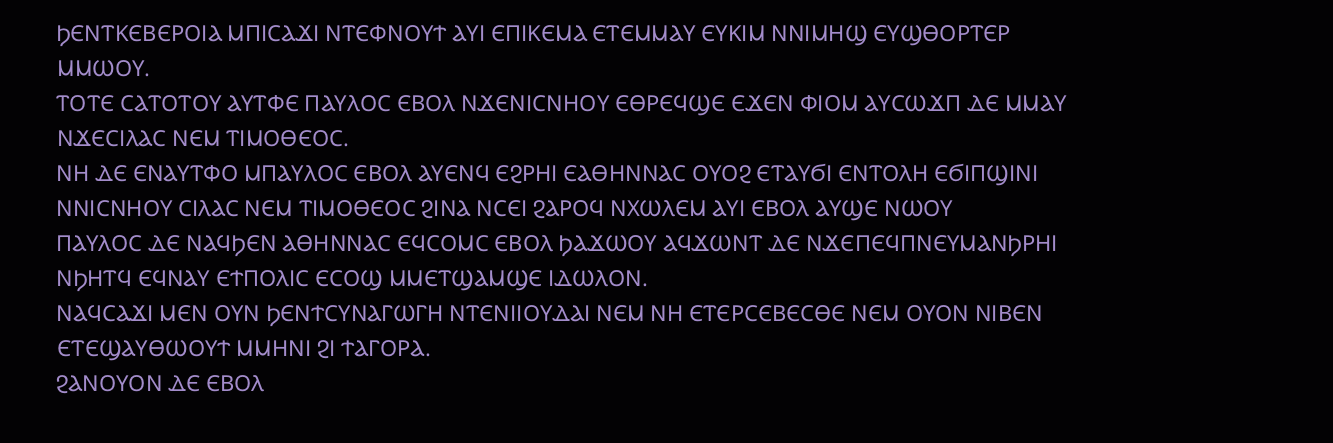ϦⲈⲚⲦⲔⲈⲂⲈⲢⲞⲒⲀ ⲘⲠⲒⲤⲀϪⲒ ⲚⲦⲈⲪⲚⲞⲨϮ ⲀⲨⲒ ⲈⲠⲒⲔⲈⲘⲀ ⲈⲦⲈⲘⲘⲀⲨ ⲈⲨⲔⲒⲘ ⲚⲚⲒⲘⲎϢ ⲈⲨϢⲐⲞⲢⲦⲈⲢ ⲘⲘⲰⲞⲨ.
ⲦⲞⲦⲈ ⲤⲀⲦⲞⲦⲞⲨ ⲀⲨⲦⲪⲈ ⲠⲀⲨⲖⲞⲤ ⲈⲂⲞⲖ ⲚϪⲈⲚⲒⲤⲚⲎⲞⲨ ⲈⲐⲢⲈϤϢⲈ ⲈϪⲈⲚ ⲪⲒⲞⲘ ⲀⲨⲤⲰϪⲠ ⲆⲈ ⲘⲘⲀⲨ ⲚϪⲈⲤⲒⲖⲀⲤ ⲚⲈⲘ ⲦⲒⲘⲞⲐⲈⲞⲤ.
ⲚⲎ ⲆⲈ ⲈⲚⲀⲨⲦⲪⲞ ⲘⲠⲀⲨⲖⲞⲤ ⲈⲂⲞⲖ ⲀⲨⲈⲚϤ ⲈϨⲢⲎⲒ ⲈⲀⲐⲎⲚⲚⲀⲤ ⲞⲨⲞϨ ⲈⲦⲀⲨϬⲒ ⲈⲚⲦⲞⲖⲎ ⲈϬⲒⲠϢⲒⲚⲒ ⲚⲚⲒⲤⲚⲎⲞⲨ ⲤⲒⲖⲀⲤ ⲚⲈⲘ ⲦⲒⲘⲞⲐⲈⲞⲤ ϨⲒⲚⲀ ⲚⲤⲈⲒ ϨⲀⲢⲞϤ ⲚⲬⲰⲖⲈⲘ ⲀⲨⲒ ⲈⲂⲞⲖ ⲀⲨϢⲈ ⲚⲰⲞⲨ
ⲠⲀⲨⲖⲞⲤ ⲆⲈ ⲚⲀϤϦⲈⲚ ⲀⲐⲎⲚⲚⲀⲤ ⲈϤⲤⲞⲘⲤ ⲈⲂⲞⲖ ϦⲀϪⲰⲞⲨ ⲀϤϪⲰⲚⲦ ⲆⲈ ⲚϪⲈⲠⲈϤⲠⲚⲈⲨⲘⲀⲚϦⲢⲎⲒ ⲚϦⲎⲦϤ ⲈϤⲚⲀⲨ ⲈϮⲠⲞⲖⲒⲤ ⲈⲤⲞϢ ⲘⲘⲈⲦϢⲀⲘϢⲈ ⲒⲆⲰⲖⲞⲚ.
ⲚⲀϤⲤⲀϪⲒ ⲘⲈⲚ ⲞⲨⲚ ϦⲈⲚϮⲤⲨⲚⲀⲄⲰⲄⲎ ⲚⲦⲈⲚⲒⲒⲞⲨⲆⲀⲒ ⲚⲈⲘ ⲚⲎ ⲈⲦⲈⲢⲤⲈⲂⲈⲤⲐⲈ ⲚⲈⲘ ⲞⲨⲞⲚ ⲚⲒⲂⲈⲚ ⲈⲦⲈϢⲀⲨⲐⲰⲞⲨϮ ⲘⲘⲎⲚⲒ ϨⲒ ϮⲀⲄⲞⲢⲀ.
ϨⲀⲚⲞⲨⲞⲚ ⲆⲈ ⲈⲂⲞⲖ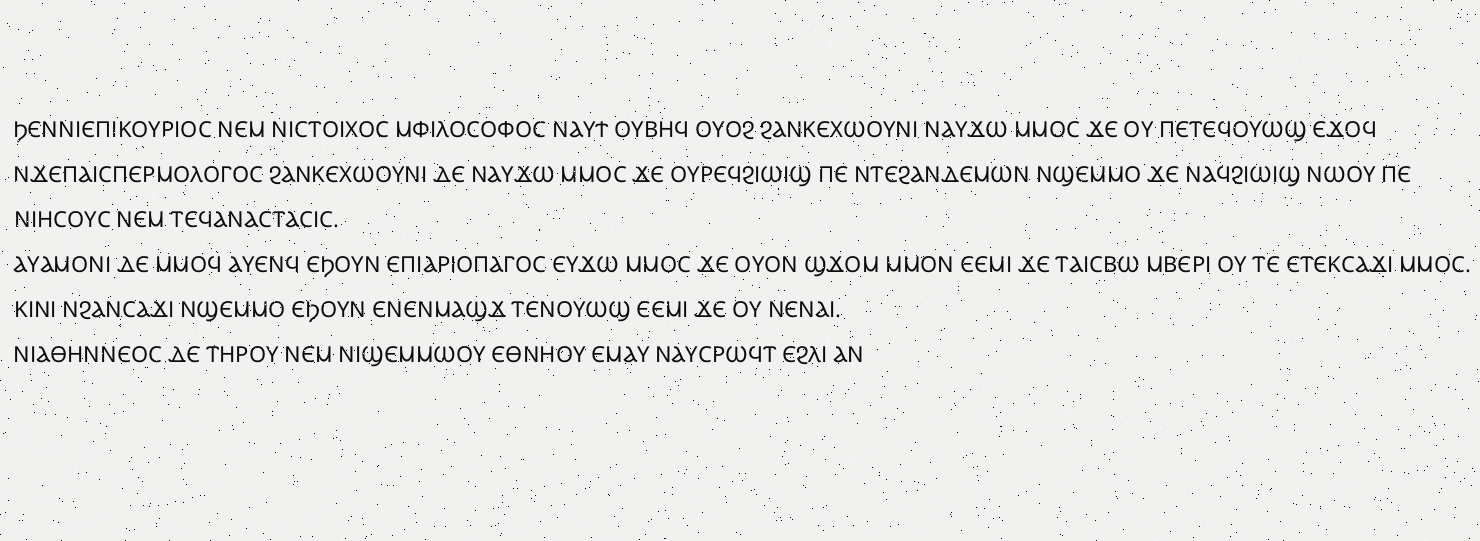ϦⲈⲚⲚⲒⲈⲠⲒⲔⲞⲨⲢⲒⲞⲤ ⲚⲈⲘ ⲚⲒⲤⲦⲞⲒⲬⲞⲤ ⲘⲪⲒⲖⲞⲤⲞⲪⲞⲤ ⲚⲀⲨϮ ⲞⲨⲂⲎϤ ⲞⲨⲞϨ ϨⲀⲚⲔⲈⲬⲰⲞⲨⲚⲒ ⲚⲀⲨϪⲰ ⲘⲘⲞⲤ ϪⲈ ⲞⲨ ⲠⲈⲦⲈϤⲞⲨⲰϢ ⲈϪⲞϤ ⲚϪⲈⲠⲀⲒⲤⲠⲈⲢⲘⲞⲖⲞⲄⲞⲤ ϨⲀⲚⲔⲈⲬⲰⲞⲨⲚⲒ ⲆⲈ ⲚⲀⲨϪⲰ ⲘⲘⲞⲤ ϪⲈ ⲞⲨⲢⲈϤϨⲒⲰⲒϢ ⲠⲈ ⲚⲦⲈϨⲀⲚⲆⲈⲘⲰⲚ ⲚϢⲈⲘⲘⲞ ϪⲈ ⲚⲀϤϨⲒⲰⲒϢ ⲚⲰⲞⲨ ⲠⲈ ⲚⲒⲎⲤⲞⲨⲤ ⲚⲈⲘ ⲦⲈϤⲀⲚⲀⲤⲦⲀⲤⲒⲤ.
ⲀⲨⲀⲘⲞⲚⲒ ⲆⲈ ⲘⲘⲞϤ ⲀⲨⲈⲚϤ ⲈϦⲞⲨⲚ ⲈⲠⲒⲀⲢⲒⲞⲠⲀⲄⲞⲤ ⲈⲨϪⲰ ⲘⲘⲞⲤ ϪⲈ ⲞⲨⲞⲚ ϢϪⲞⲘ ⲘⲘⲞⲚ ⲈⲈⲘⲒ ϪⲈ ⲦⲀⲒⲤⲂⲰ ⲘⲂⲈⲢⲒ ⲞⲨ ⲦⲈ ⲈⲦⲈⲔⲤⲀϪⲒ ⲘⲘⲞⲤ.
ⲔⲒⲚⲒ ⲚϨⲀⲚⲤⲀϪⲒ ⲚϢⲈⲘⲘⲞ ⲈϦⲞⲨⲚ ⲈⲚⲈⲚⲘⲀϢϪ ⲦⲈⲚⲞⲨⲰϢ ⲈⲈⲘⲒ ϪⲈ ⲞⲨ ⲚⲈⲚⲀⲒ.
ⲚⲒⲀⲐⲎⲚⲚⲈⲞⲤ ⲆⲈ ⲦⲎⲢⲞⲨ ⲚⲈⲘ ⲚⲒϢⲈⲘⲘⲰⲞⲨ ⲈⲐⲚⲎⲞⲨ ⲈⲘⲀⲨ ⲚⲀⲨⲤⲢⲰϤⲦ ⲈϨⲖⲒ ⲀⲚ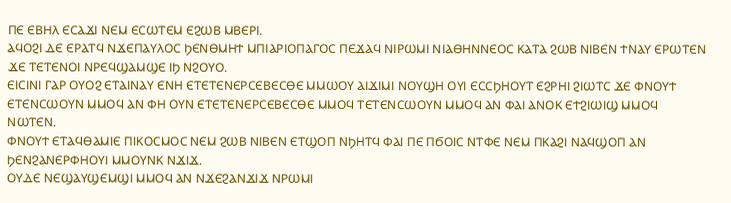ⲠⲈ ⲈⲂⲎⲖ ⲈⲤⲀϪⲒ ⲚⲈⲘ ⲈⲤⲰⲦⲈⲘ ⲈϨⲰⲂ ⲘⲂⲈⲢⲒ.
ⲀϤⲞϨⲒ ⲆⲈ ⲈⲢⲀⲦϤ ⲚϪⲈⲠⲀⲨⲖⲞⲤ ϦⲈⲚⲐⲘⲎϮ ⲘⲠⲒⲀⲢⲒⲞⲠⲀⲄⲞⲤ ⲠⲈϪⲀϤ ⲚⲒⲢⲰⲘⲒ ⲚⲒⲀⲐⲎⲚⲚⲈⲞⲤ ⲔⲀⲦⲀ ϨⲰⲂ ⲚⲒⲂⲈⲚ ϮⲚⲀⲨ ⲈⲢⲰⲦⲈⲚ ϪⲈ ⲦⲈⲦⲈⲚⲞⲒ ⲚⲢⲈϤϢⲀⲘϢⲈ ⲒϦ ⲚϨⲞⲨⲞ.
ⲈⲒⲤⲒⲚⲒ ⲄⲀⲢ ⲞⲨⲞϨ ⲈⲦⲀⲒⲚⲀⲨ ⲈⲚⲎ ⲈⲦⲈⲦⲈⲚⲈⲢⲤⲈⲂⲈⲤⲐⲈ ⲘⲘⲰⲞⲨ ⲀⲒϪⲒⲘⲒ ⲚⲞⲨϢⲎ ⲞⲨⲒ ⲈⲤⲤϦⲎⲞⲨⲦ ⲈϨⲢⲎⲒ ϨⲒⲰⲦⲤ ϪⲈ ⲪⲚⲞⲨϮ ⲈⲦⲈⲚⲤⲰⲞⲨⲚ ⲘⲘⲞϤ ⲀⲚ ⲪⲎ ⲞⲨⲚ ⲈⲦⲈⲦⲈⲚⲈⲢⲤⲈⲂⲈⲤⲐⲈ ⲘⲘⲞϤ ⲦⲈⲦⲈⲚⲤⲰⲞⲨⲚ ⲘⲘⲞϤ ⲀⲚ ⲪⲀⲒ ⲀⲚⲞⲔ ⲈϮϨⲒⲰⲒϢ ⲘⲘⲞϤ ⲚⲰⲦⲈⲚ.
ⲪⲚⲞⲨϮ ⲈⲦⲀϤⲐⲀⲘⲒⲈ ⲠⲒⲔⲞⲤⲘⲞⲤ ⲚⲈⲘ ϨⲰⲂ ⲚⲒⲂⲈⲚ ⲈⲦϢⲞⲠ ⲚϦⲎⲦϤ ⲪⲀⲒ ⲠⲈ ⲠϬⲞⲒⲤ ⲚⲦⲪⲈ ⲚⲈⲘ ⲠⲔⲀϨⲒ ⲚⲀϤϢⲞⲠ ⲀⲚ ϦⲈⲚϨⲀⲚⲈⲢⲪⲎⲞⲨⲒ ⲘⲘⲞⲨⲚⲔ ⲚϪⲒϪ.
ⲞⲨⲆⲈ ⲚⲈϢⲀⲨϢⲈⲘϢⲒ ⲘⲘⲞϤ ⲀⲚ ⲚϪⲈϨⲀⲚϪⲒϪ ⲚⲢⲰⲘⲒ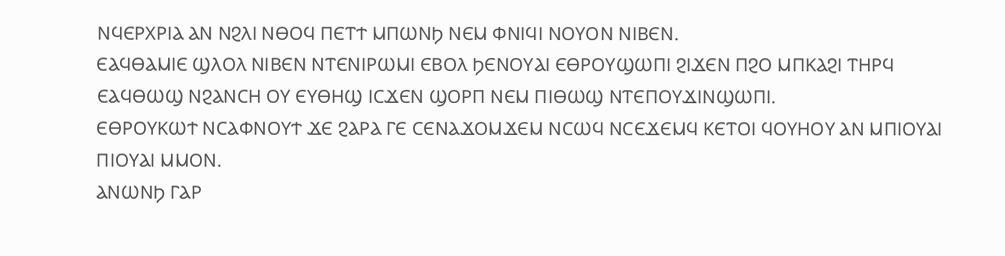ⲚϤⲈⲢⲬⲢⲒⲀ ⲀⲚ ⲚϨⲖⲒ ⲚⲐⲞϤ ⲠⲈⲦϮ ⲘⲠⲰⲚϦ ⲚⲈⲘ ⲪⲚⲒϤⲒ ⲚⲞⲨⲞⲚ ⲚⲒⲂⲈⲚ.
ⲈⲀϤⲐⲀⲘⲒⲈ ϢⲖⲞⲖ ⲚⲒⲂⲈⲚ ⲚⲦⲈⲚⲒⲢⲰⲘⲒ ⲈⲂⲞⲖ ϦⲈⲚⲞⲨⲀⲒ ⲈⲐⲢⲞⲨϢⲰⲠⲒ ϨⲒϪⲈⲚ ⲠϨⲞ ⲘⲠⲔⲀϨⲒ ⲦⲎⲢϤ ⲈⲀϤⲐⲰϢ ⲚϨⲀⲚⲤⲎ ⲞⲨ ⲈⲨⲐⲎϢ ⲒⲤϪⲈⲚ ϢⲞⲢⲠ ⲚⲈⲘ ⲠⲒⲐⲰϢ ⲚⲦⲈⲠⲞⲨϪⲒⲚϢⲰⲠⲒ.
ⲈⲐⲢⲞⲨⲔⲰϮ ⲚⲤⲀⲪⲚⲞⲨϮ ϪⲈ ϨⲀⲢⲀ ⲄⲈ ⲤⲈⲚⲀϪⲞⲘϪⲈⲘ ⲚⲤⲰϤ ⲚⲤⲈϪⲈⲘϤ ⲔⲈⲦⲞⲒ ϤⲞⲨⲎⲞⲨ ⲀⲚ ⲘⲠⲒⲞⲨⲀⲒ ⲠⲒⲞⲨⲀⲒ ⲘⲘⲞⲚ.
ⲀⲚⲰⲚϦ ⲄⲀⲢ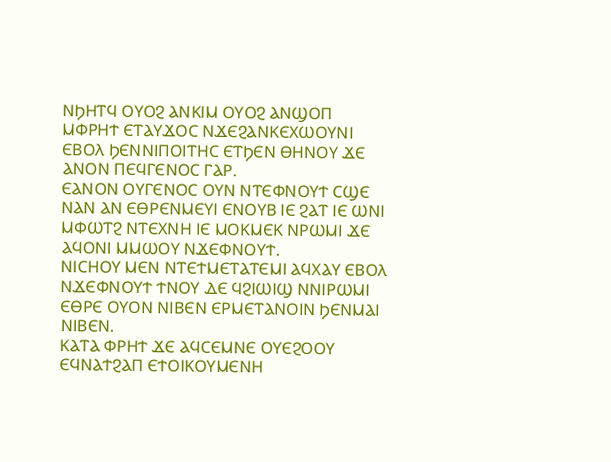ⲚϦⲎⲦϤ ⲞⲨⲞϨ ⲀⲚⲔⲒⲘ ⲞⲨⲞϨ ⲀⲚϢⲞⲠ ⲘⲪⲢⲎϮ ⲈⲦⲀⲨϪⲞⲤ ⲚϪⲈϨⲀⲚⲔⲈⲬⲰⲞⲨⲚⲒ ⲈⲂⲞⲖ ϦⲈⲚⲚⲒⲠⲞⲒⲦⲎⲤ ⲈⲦϦⲈⲚ ⲐⲎⲚⲞⲨ ϪⲈ ⲀⲚⲞⲚ ⲠⲈϤⲄⲈⲚⲞⲤ ⲄⲀⲢ.
ⲈⲀⲚⲞⲚ ⲞⲨⲄⲈⲚⲞⲤ ⲞⲨⲚ ⲚⲦⲈⲪⲚⲞⲨϮ ⲤϢⲈ ⲚⲀⲚ ⲀⲚ ⲈⲐⲢⲈⲚⲘⲈⲨⲒ ⲈⲚⲞⲨⲂ ⲒⲈ ϨⲀⲦ ⲒⲈ ⲰⲚⲒ ⲘⲪⲰⲦϨ ⲚⲦⲈⲬⲚⲎ ⲒⲈ ⲘⲞⲔⲘⲈⲔ ⲚⲢⲰⲘⲒ ϪⲈ ⲀϤⲞⲚⲒ ⲘⲘⲰⲞⲨ ⲚϪⲈⲪⲚⲞⲨϮ.
ⲚⲒⲤⲎⲞⲨ ⲘⲈⲚ ⲚⲦⲈϮⲘⲈⲦⲀⲦⲈⲘⲒ ⲀϤⲬⲀⲨ ⲈⲂⲞⲖ ⲚϪⲈⲪⲚⲞⲨϮ ϮⲚⲞⲨ ⲆⲈ ϤϨⲒⲰⲒϢ ⲚⲚⲒⲢⲰⲘⲒ ⲈⲐⲢⲈ ⲞⲨⲞⲚ ⲚⲒⲂⲈⲚ ⲈⲢⲘⲈⲦⲀⲚⲞⲒⲚ ϦⲈⲚⲘⲀⲒ ⲚⲒⲂⲈⲚ.
ⲔⲀⲦⲀ ⲪⲢⲎϮ ϪⲈ ⲀϤⲤⲈⲘⲚⲈ ⲞⲨⲈϨⲞⲞⲨ ⲈϤⲚⲀϮϨⲀⲠ ⲈϮⲞⲒⲔⲞⲨⲘⲈⲚⲎ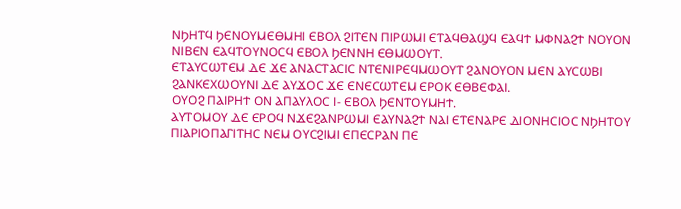ⲚϦⲎⲦϤ ϦⲈⲚⲞⲨⲘⲈⲐⲘⲎⲒ ⲈⲂⲞⲖ ϨⲒⲦⲈⲚ ⲠⲒⲢⲰⲘⲒ ⲈⲦⲀϤⲐⲀϢϤ ⲈⲀϤϮ ⲘⲪⲚⲀϨϮ ⲚⲞⲨⲞⲚ ⲚⲒⲂⲈⲚ ⲈⲀϤⲦⲞⲨⲚⲞⲤϤ ⲈⲂⲞⲖ ϦⲈⲚⲚⲎ ⲈⲐⲘⲰⲞⲨⲦ.
ⲈⲦⲀⲨⲤⲰⲦⲈⲘ ⲆⲈ ϪⲈ ⲀⲚⲀⲤⲦⲀⲤⲒⲤ ⲚⲦⲈⲚⲒⲢⲈϤⲘⲰⲞⲨⲦ ϨⲀⲚⲞⲨⲞⲚ ⲘⲈⲚ ⲀⲨⲤⲰⲂⲒ ϨⲀⲚⲔⲈⲬⲰⲞⲨⲚⲒ ⲆⲈ ⲀⲨϪⲞⲤ ϪⲈ ⲈⲚⲈⲤⲰⲦⲈⲘ ⲈⲢⲞⲔ ⲈⲐⲂⲈⲪⲀⲒ.
ⲞⲨⲞϨ ⲠⲀⲒⲢⲎϮ ⲞⲚ ⲀⲠⲀⲨⲖⲞⲤ Ⲓ- ⲈⲂⲞⲖ ϦⲈⲚⲦⲞⲨⲘⲎϮ.
ⲀⲨⲦⲞⲘⲞⲨ ⲆⲈ ⲈⲢⲞϤ ⲚϪⲈϨⲀⲚⲢⲰⲘⲒ ⲈⲀⲨⲚⲀϨϮ ⲚⲀⲒ ⲈⲦⲈⲚⲀⲢⲈ ⲆⲒⲞⲚⲎⲤⲒⲞⲤ ⲚϦⲎⲦⲞⲨ ⲠⲒⲀⲢⲒⲞⲠⲀⲄⲒⲦⲎⲤ ⲚⲈⲘ ⲞⲨⲤϨⲒⲘⲒ ⲈⲠⲈⲤⲢⲀⲚ ⲠⲈ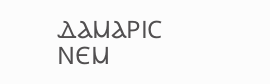ⲆⲀⲘⲀⲢⲒⲤ ⲚⲈⲘ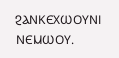ϨⲀⲚⲔⲈⲬⲰⲞⲨⲚⲒ ⲚⲈⲘⲰⲞⲨ.